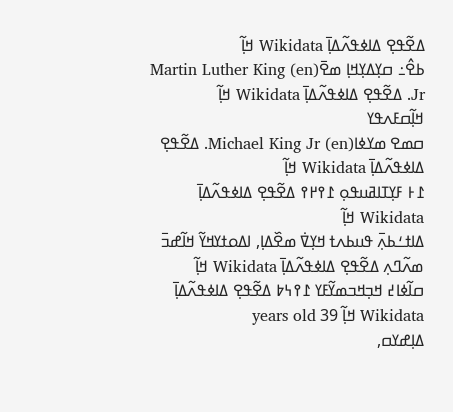ߡߐ߬ߟߐ߲ ߡߊߦߟߍ߬ߡߊ߲߫ Wikidata ߞߊ߲߬
ߕߐ߮߸ ߛߌ߲ߡߌ߲ߞߊ߲ ߘߐ߫(en) Martin Luther King Jr. ߡߐ߬ߟߐ߲ ߡߊߦߟߍ߬ߡߊ߲߫ Wikidata ߞߊ߲߬
ߞߊ߲߬ߛߓߍߟߌ
ߛߘߐ ߘߌߦߊ(en) Michael King Jr. ߡߐ߬ߟߐ߲ ߡߊߦߟߍ߬ߡߊ߲߫ Wikidata ߞߊ߲߬
߁߅ ߓߌ߲ߠߊߥߎߟߋ߲ ߁߉߂߉ ߡߐ߬ߟߐ߲ ߡߊߦߟߍ߬ߡߊ߲߫ Wikidata ߞߊ߲߬
ߡߊߙߑߕߍ߲߫ ߟߎߕߍߙ ߞߌ߲ߜ߭ ߘߐ߰ߡߊ߲, ߊߡߋߙߌߞߌ߬ ߞߊ߬ߝߏ߫ ߘߍ߬ߣߍ߲ ߡߐ߬ߟߐ߲ ߡߊߦߟߍ߬ߡߊ߲߫ Wikidata ߞߊ߲߬
ߛߊ߬ߦߊ߄ ߞߏ߲ߞߏߘߌ߬ߓߌ ߁߉߆߈ ߡߐ߬ߟߐ߲ ߡߊߦߟߍ߬ߡߊ߲߫ Wikidata ߞߊ߲߬ 39 years old
ߡߊ߲ߝߌߛ,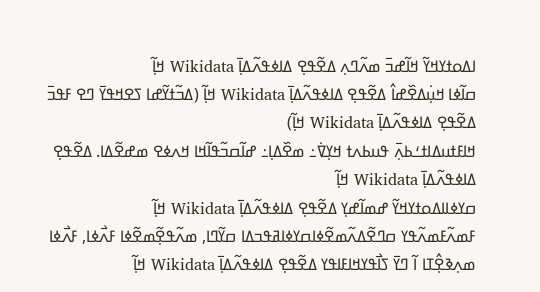ߊߡߋߙߌߞߌ߬ ߞߊ߬ߝߏ߫ ߘߍ߬ߣߍ߲ ߡߐ߬ߟߐ߲ ߡߊߦߟߍ߬ߡߊ߲߫ Wikidata ߞߊ߲߬
ߛߊ߬ߦߊ ߞߎ߲߭ߡߐ߰ߝߊ߮ ߡߐ߬ߟߐ߲ ߡߊߦߟߍ߬ߡߊ߲߫ Wikidata ߞߊ߲߬ (ߡߏ߬ߙߌ߬ߝߊ ߖߐߞߟߌ߫ ߣߐ ߓߟߏ߫ ߡߐ߬ߟߐ߲ ߡߊߦߟߍ߬ߡߊ߲߫ Wikidata ߞߊ߲߬)
ߞߊߓߙߎߡߊߙߑߕߍ߲߫ ߟߎߕߍߙ ߞߌ߲ߜ߭߸ ߘߐ߰ߡߊ߲߸ ߝߊ߬ߛߏ߬ߟߊ߬ߞߊ ߞߍߦߐ ߘߝߐ߬ߡߊ. ߡߐ߬ߟߐ߲ ߡߊߦߟߍ߬ߡߊ߲߫ Wikidata ߞߊ߲߬
ߛߌߦߊߊߡߋߙߌߞߌ߬ ߝߘߊ߬ߝߌ߲ ߡߐ߬ߟߐ߲ ߡߊߦߟߍ߬ߡߊ߲߫ Wikidata ߞߊ߲߬
ߓߘߍ߬ߓߘߍ߬ߟߌ ߛߣߐ߬ߡߍ߬ߘߐ߬ߦߊߛߌߦߊߥߟߏߡߊ ߛߌ߬ߣߊ, ߘߍ߬ߟߐ߲߬ߘߐ߬ߦߊ ߓߍ߯ߦߊ, ߓߍ߯ߦߊ ߘߍ߲ߢߐ߲߮ߠߊ ߊ߬ ߣߌ߫ ߖߊ߯ߟߌߞߊߓߊߟߌ ߡߐ߬ߟߐ߲ ߡߊߦߟߍ߬ߡߊ߲߫ Wikidata ߞߊ߲߬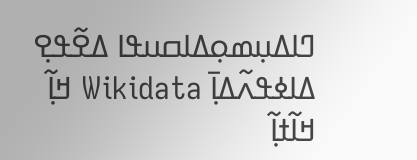ߣߊߡߎ߲ߘߋ߲ߡߊߛߎߟߊ ߡߐ߬ߟߐ߲ ߡߊߦߟߍ߬ߡߊ߲߫ Wikidata ߞߊ߲߬
ߞߊ߬ߙߊ߲߬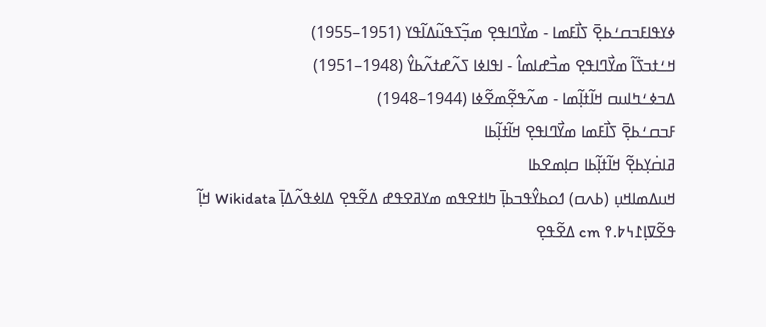ߦߌߟߊߓߏߛߑߕߐ߲߫ ߖߊ߯ߓߘߊ - ߘߌ߯ߣߊߟߐ߲ ߘߏ߲߬ߖߟߎ߬ߡߊ߬ߟߌ (1951–1955)
ߞߑߙߏߖ߭ߊ߬ ߘߌ߯ߣߊߟߐ߲ ߘߏ߯ߝߊߘߊ߮ - ߊߟߊߦߊ ߖߍ߬ߝߙߍ߬ߕߌ߮ (1948–1951)
ߡߏߦߑߤߊߎߛ ߞߊ߬ߙߊ߲߬ߘߊ - ߘߍ߬ߟߐ߲߬ߘߐ߬ߦߊ (1944–1948)
ߓߏߛߑߕߐ߲߫ ߖߊ߯ߓߘߊ ߘߌ߯ߣߊߟߐ߲ ߞߊ߬ߙߊ߲߬ߕߊ
ߥߊߛ߭ߌ߲ߕߐ߲߬ ߞߊ߬ߙߊ߲߬ߕߊ ߛߊ߲ߘߐߕߊ
ߞߎߡߘߊߞߎ߲ (ߕߍߛ) ߗߋߕߌ߮ߟߏߕߊ߲߫ ߤߊߙߐߟߘ ߘߌߥߐߟߝ ߡߐ߬ߟߐ߲ ߡߊߦߟߍ߬ߡߊ߲߫ Wikidata ߞߊ߲߬
ߟߐ߬ߜߊ߲߁߆߈.߉ cm ߡߐ߬ߟߐ߲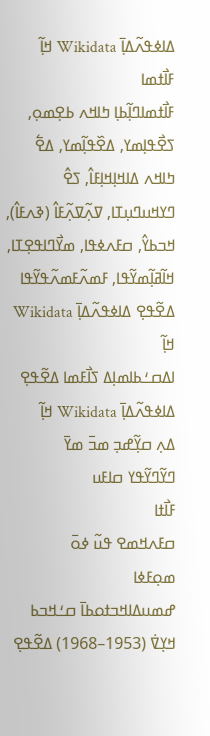ߡߊߦߟߍ߬ߡߊ߲߫ Wikidata ߞߊ߲߬
ߓߊ߯ߙߘߊ
ߓߊ߯ߙߘߊߣߊ߲߬ߕߊ߲ ߤߊߞߍ ߕߐ߲ߘߋ߲, ߖߐ߯ߟߊ߲ߘߌ, ߡߐ߰ߟߊ߲߬ߘߌ, ߡߐ߱ ߤߊߞߍ ߡߊߞߊ߲ߞߊ߲ߓߊ߮, ߖߐ߮ ߣߌߞߎߣߎ߲ߠߊ, ߜߍ߲߬ߜߍ߲߬ߓߊ߮ (ߢߍߓߊ߮), ߞߏߕߌ߮, ߛߓߍߦߟߊ, ߘߌ߯ߣߊߟߐ߲ߠߊ, ߞߊ߬ߥߊ߲߬ߘߌ߬ߟߊ, ߓߘߍ߬ߓߘߍ߬ߟߌ߬ߟߊ ߡߐ߬ߟߐ߲ ߡߊߦߟߍ߬ߡߊ߲߫ Wikidata ߞߊ߲߬
ߊߡߛߑߕߊߘߊ߲ߡ ߖߊ߯ߓߘߊ ߡߐ߬ߟߐ߲ ߡߊߦߟߍ߬ߡߊ߲߫ Wikidata ߞߊ߲߬
ߡߍ߲ ߛߌ߲߬ߝߏ߲ ߘߏ߫ ߘߌ߫
ߣߌ߬ߣߌ߬ߟߌ ߛߊߓߎ
ߓߊ߯ߙߊ
ߛߓߍߞߘߐ ߟߎ߬ ߦߋ߫
ߘߋ߲ߓߦߊ
ߝߘߎߡߊߞߏߙߋߕߊ߫ ߛߑߞߏߕ ߞߌ߲ߜ߭ (1953–1968) ߡߐ߬ߟߐ߲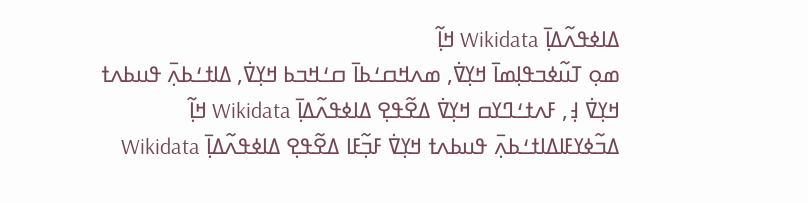ߡߊߦߟߍ߬ߡߊ߲߫ Wikidata ߞߊ߲߬
ߘߋ߲ ߠߎ߬ߦߏߟߊ߲ߘߊ߫ ߞߌ߲ߜ߭, ߘߍߞߛߑߕߊ߫ ߛߑߞߏߕ ߞߌ߲ߜ߭, ߡߊߙߑߕߍ߲߫ ߟߎߕߍߙ ߞߌ߲ߜ߭ ߃߲, ߓߍߙߑߣߌߛ ߞߌ߲ߜ߭ ߡߐ߬ߟߐ߲ ߡߊߦߟߍ߬ߡߊ߲߫ Wikidata ߞߊ߲߬
ߡߏ߬ߦߌߓߊߡߊߙߑߕߍ߲߫ ߟߎߕߍߙ ߞߌ߲ߜ߭ ߓߏ߲߬ߓߊ ߡߐ߬ߟߐ߲ ߡߊߦߟߍ߬ߡߊ߲߫ Wikidata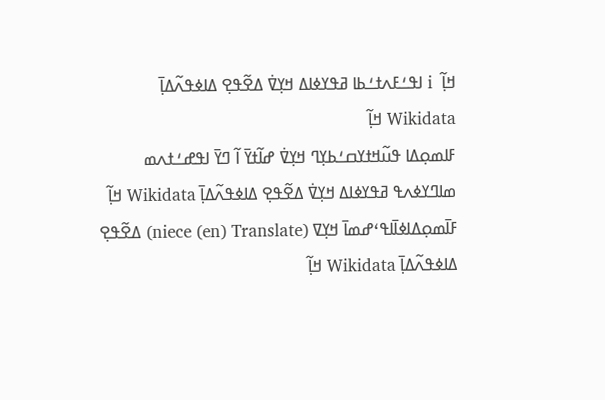ߞߊ߲߬  i ߊߟߑߓߍߙߑߕߊ ߥߟߌߦߊߡ ߞߌ߲ߜ߭ ߡߐ߬ߟߐ߲ ߡߊߦߟߍ߬ߡߊ߲߫ Wikidata ߞߊ߲߬
ߓߊߘߋ߲ߡߊ ߟߎ߬ߞߙߌߛߑߕߌ߲ߣ ߞߌ߲ߜ߭ ߝߊ߬ߙߌ߫ ߊ߬ ߣߌ߫ ߊߟߝߑߙߍߘ ߘߊߣߌߦߍߟ ߥߟߌߦߊߡ ߞߌ߲ߜ߭ ߡߐ߬ߟߐ߲ ߡߊߦߟߍ߬ߡߊ߲߫ Wikidata ߞߊ߲߬
ߓߊ߫ߘߋ߲ߡߊߦߊ߫ߊߟߵߝߘߊ߫ ߞߌ߲ߜ (niece (en) Translate) ߡߐ߬ߟߐ߲ ߡߊߦߟߍ߬ߡߊ߲߫ Wikidata ߞߊ߲߬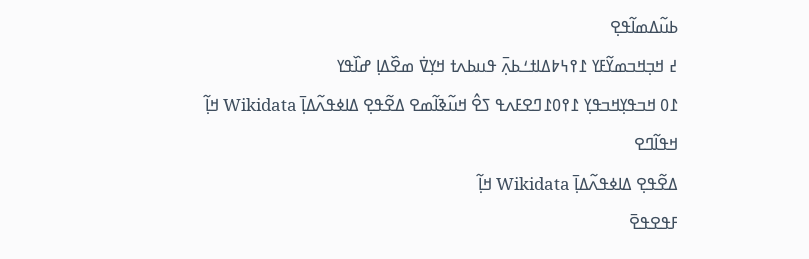ߕߎ߬ߡߘߊ߬ߟߐ߲
߄ ߞߏ߲ߞߏߘߌ߬ߓߌ ߁߉߆߈ߡߊߙߑߕߍ߲߫ ߟߎߕߍߙ ߞߌ߲ߜ߭ ߘߐ߰ߡߊ߲ ߝߊ߰ߟߌ
߁߀ ߞߏߟߌ߲ߞߏߟߌ߲ ߁߉߀߁ߣߐߓߍߟ ߖߐ߮ ߞߎ߬ߢߊ߬ߘߐ ߡߐ߬ߟߐ߲ ߡߊߦߟߍ߬ߡߊ߲߫ Wikidata ߞߊ߲߬
ߞߟߊ߬ߣߐ
ߡߐ߬ߟߐ߲ ߡߊߦߟߍ߬ߡߊ߲߫ Wikidata ߞߊ߲߬
ߓߟߐߟߐ߫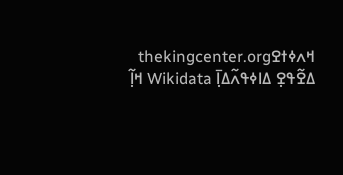ߞߍߦߙߐthekingcenter.org ߡߐ߬ߟߐ߲ ߡߊߦߟߍ߬ߡߊ߲߫ Wikidata ߞߊ߲߬